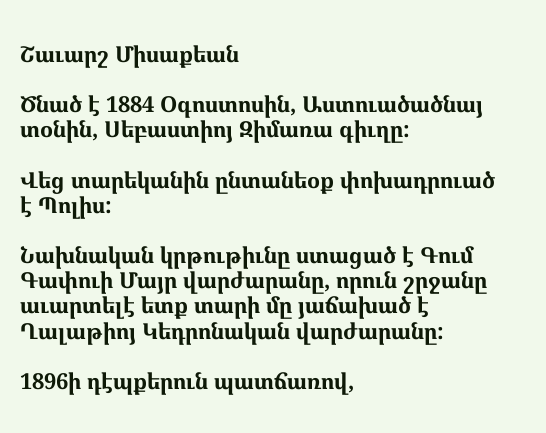Շաւարշ Միսաքեան

Ծնած է 1884 Օգոստոսին, Աստուածածնայ տօնին, Սեբաստիոյ Զիմառա գիւղը:

Վեց տարեկանին ընտանեօք փոխադրուած է Պոլիս:

Նախնական կրթութիւնը ստացած է Գում Գափուի Մայր վարժարանը, որուն շրջանը աւարտելէ ետք տարի մը յաճախած է Ղալաթիոյ Կեդրոնական վարժարանը:

1896ի դէպքերուն պատճառով,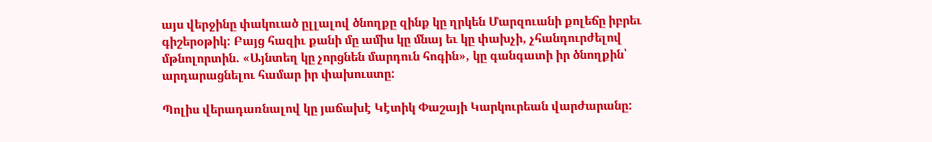այս վերջինը փակուած ըլլալով ծնողքը զինք կը ղրկեն Մարզուանի քոլեճը իբրեւ գիշերօթիկ: Բայց հազիւ քանի մը ամիս կը մնայ եւ կը փախչի, չհանդուրժելով մթնոլորտին. «Այնտեղ կը չորցնեն մարդուն հոգին», կը գանգատի իր ծնողքին՝ արդարացնելու համար իր փախուստը:

Պոլիս վերադառնալով կը յաճախէ Կէտիկ Փաշայի Կարկուրեան վարժարանը: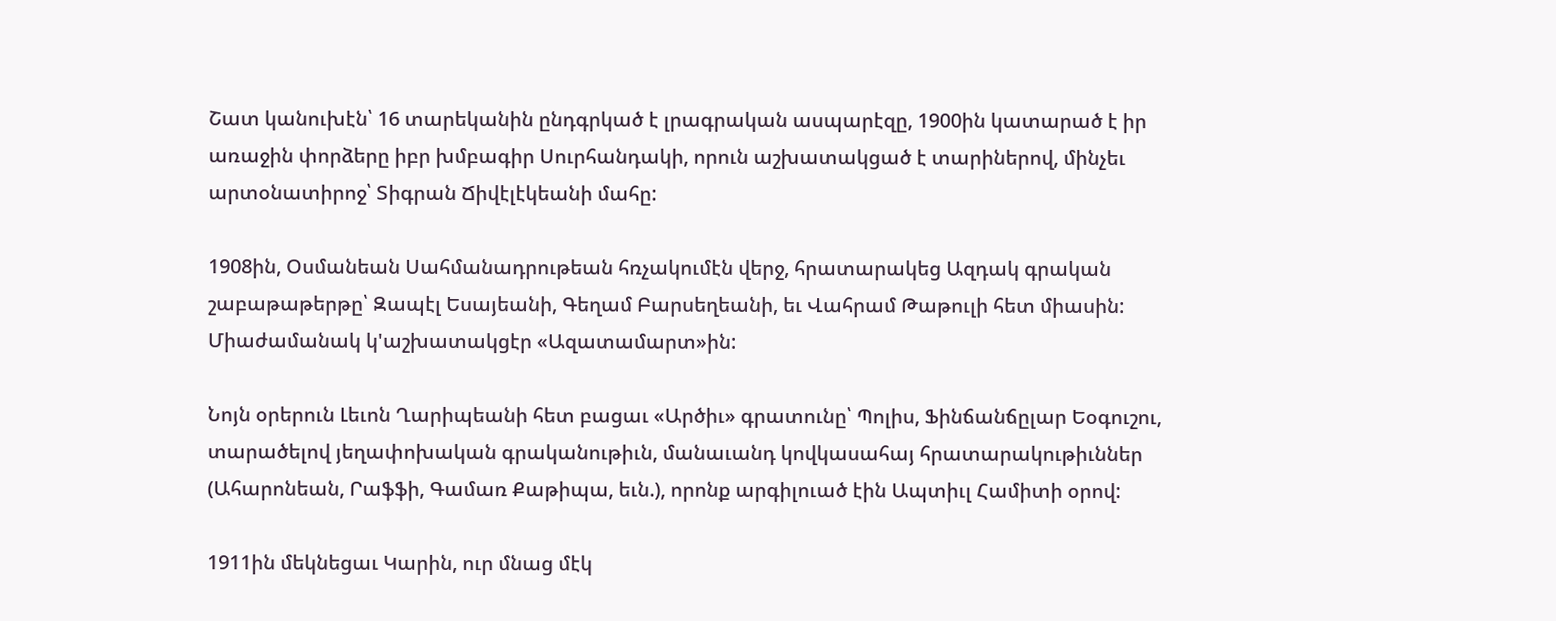Շատ կանուխէն՝ 16 տարեկանին ընդգրկած է լրագրական ասպարէզը, 1900ին կատարած է իր առաջին փորձերը իբր խմբագիր Սուրհանդակի, որուն աշխատակցած է տարիներով, մինչեւ արտօնատիրոջ՝ Տիգրան Ճիվէլէկեանի մահը:

1908ին, Օսմանեան Սահմանադրութեան հռչակումէն վերջ, հրատարակեց Ազդակ գրական շաբաթաթերթը՝ Զապէլ Եսայեանի, Գեղամ Բարսեղեանի, եւ Վահրամ Թաթուլի հետ միասին: Միաժամանակ կ'աշխատակցէր «Ազատամարտ»ին:

Նոյն օրերուն Լեւոն Ղարիպեանի հետ բացաւ «Արծիւ» գրատունը՝ Պոլիս, Ֆինճանճըլար Եօգուշու, տարածելով յեղափոխական գրականութիւն, մանաւանդ կովկասահայ հրատարակութիւններ (Ահարոնեան, Րաֆֆի, Գամառ Քաթիպա, եւն.), որոնք արգիլուած էին Ապտիւլ Համիտի օրով:

1911ին մեկնեցաւ Կարին, ուր մնաց մէկ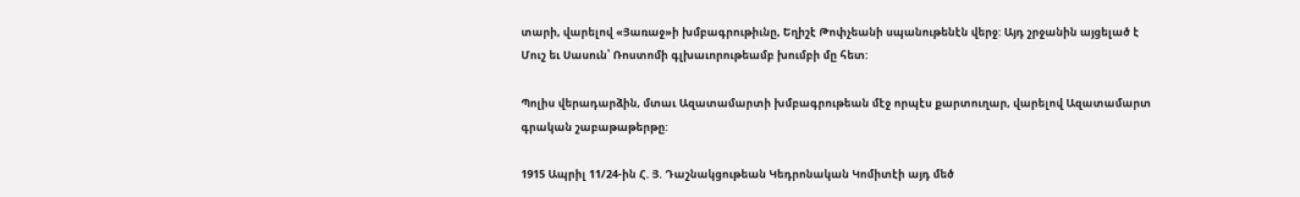տարի, վարելով «Յառաջ»ի խմբագրութիւնը, Եղիշէ Թոփչեանի սպանութենէն վերջ: Այդ շրջանին այցելած է Մուշ եւ Սասուն՝ Ռոստոմի գլխաւորութեամբ խումբի մը հետ:

Պոլիս վերադարձին, մտաւ Ազատամարտի խմբագրութեան մէջ որպէս քարտուղար, վարելով Ազատամարտ գրական շաբաթաթերթը:

1915 Ապրիլ 11/24-ին Հ. Յ. Դաշնակցութեան Կեդրոնական Կոմիտէի այդ մեծ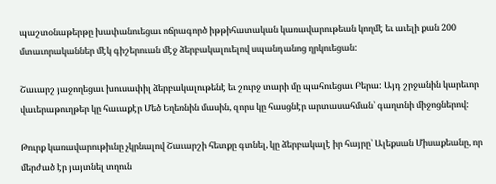պաշտօնաթերթը խափանուեցաւ ոճրագործ իթթիհատական կառավարութեան կողմէ եւ աւելի քան 200 մտաւորականներ մէկ գիշերուան մէջ ձերբակալուելով սպանդանոց ղրկուեցան:

Շաւարշ յաջողեցաւ խուսափիլ ձերբակալութենէ եւ շուրջ տարի մը պահուեցաւ Բերա: Այդ շրջանին կարեւոր վաւերաթուղթեր կը հաւաքէր Մեծ Եղեռնին մասին, զորս կը հասցնէր արտասահման՝ գաղտնի միջոցներով:

Թուրք կառավարութիւնը չկրնալով Շաւարշի հետքը գտնել, կը ձերբակալէ իր հայրը՝ Ալեքսան Միսաքեանը, որ մերժած էր յայտնել տղուն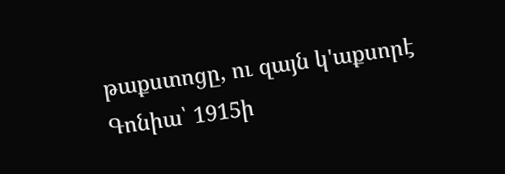թաքստոցը, ու զայն կ'աքսորէ Գոնիա՝ 1915ի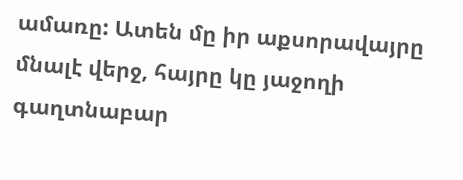ամառը: Ատեն մը իր աքսորավայրը մնալէ վերջ, հայրը կը յաջողի գաղտնաբար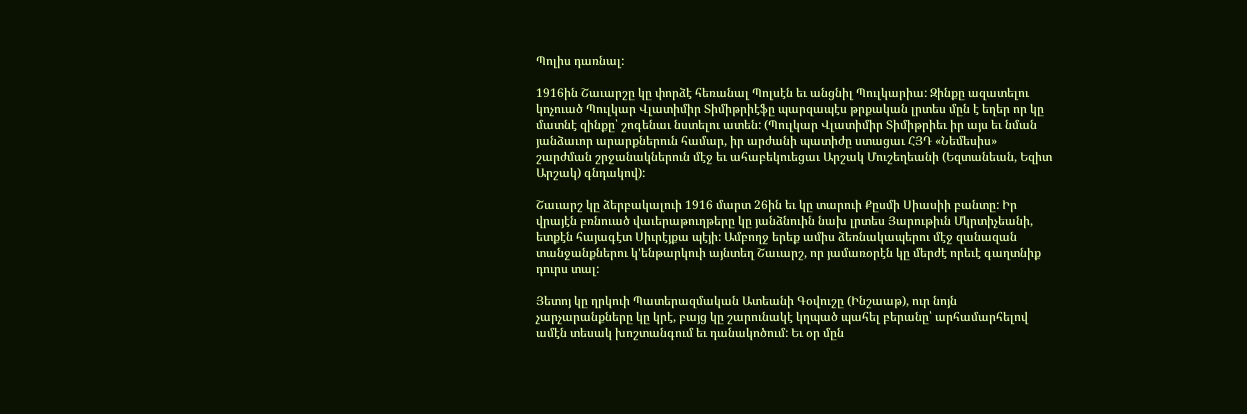Պոլիս դառնալ:

1916ին Շաւարշը կը փորձէ հեռանալ Պոլսէն եւ անցնիլ Պուլկարիա: Զինքը ազատելու կոչուած Պուլկար Վլատիմիր Տիմիթրիէֆը պարզապէս թրքական լրտես մըն է եղեր որ կը մատնէ զինքը՝ շոգենաւ նստելու ատեն: (Պուլկար Վլատիմիր Տիմիթրիեւ իր այս եւ նման յանձաւոր արարքներուն համար, իր արժանի պատիժը ստացաւ ՀՅԴ «Նեմեսիս» շարժման շրջանակներուն մէջ եւ ահաբեկուեցաւ Արշակ Մուշեղեանի (Եզտանեան, Եզիտ Արշակ) գնդակով):

Շաւարշ կը ձերբակալուի 1916 մարտ 26ին եւ կը տարուի Քըսմի Սիասիի բանտը: Իր վրայէն բռնուած վաւերաթուղթերը կը յանձնուին նախ լրտես Յարութիւն Մկրտիչեանի, ետքէն հայագէտ Սիւրէյքա պէյի: Ամբողջ երեք ամիս ձեռնակապերու մէջ զանազան տանջանքներու կ'ենթարկուի այնտեղ Շաւարշ, որ յամառօրէն կը մերժէ որեւէ գաղտնիք դուրս տալ:

Յետոյ կը ղրկուի Պատերազմական Ատեանի Գօվուշը (Ինշաաթ), ուր նոյն չարչարանքները կը կրէ, բայց կը շարունակէ կղպած պահել բերանը՝ արհամարհելով ամէն տեսակ խոշտանգում եւ դանակոծում: Եւ օր մըն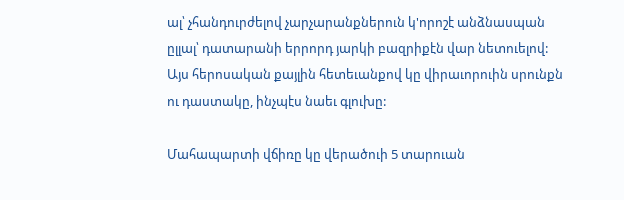ալ՝ չհանդուրժելով չարչարանքներուն կ'որոշէ անձնասպան ըլլալ՝ դատարանի երրորդ յարկի բազրիքէն վար նետուելով: Այս հերոսական քայլին հետեւանքով կը վիրաւորուին սրունքն ու դաստակը, ինչպէս նաեւ գլուխը:

Մահապարտի վճիռը կը վերածուի 5 տարուան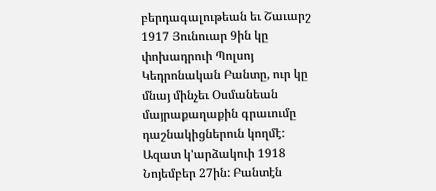բերդագալութեան եւ Շաւարշ 1917 Յունուար 9ին կը փոխադրուի Պոլսոյ Կեդրոնական Բանտը, ուր կը մնայ մինչեւ Օսմանեան մայրաքաղաքին գրաւումը դաշնակիցներուն կողմէ: Ազատ կ'արձակուի 1918 Նոյեմբեր 27ին: Բանտէն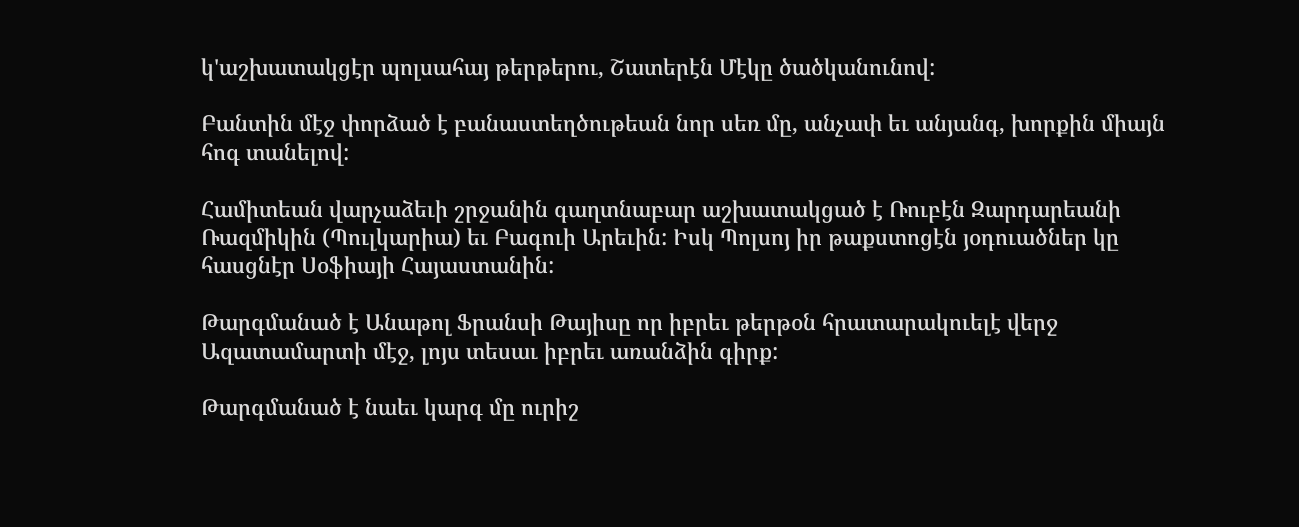կ'աշխատակցէր պոլսահայ թերթերու, Շատերէն Մէկը ծածկանունով:

Բանտին մէջ փորձած է բանաստեղծութեան նոր սեռ մը, անչափ եւ անյանգ, խորքին միայն հոգ տանելով:

Համիտեան վարչաձեւի շրջանին գաղտնաբար աշխատակցած է Ռուբէն Զարդարեանի Ռազմիկին (Պուլկարիա) եւ Բագուի Արեւին: Իսկ Պոլսոյ իր թաքստոցէն յօդուածներ կը հասցնէր Սօֆիայի Հայաստանին:

Թարգմանած է Անաթոլ Ֆրանսի Թայիսը որ իբրեւ թերթօն հրատարակուելէ վերջ Ազատամարտի մէջ, լոյս տեսաւ իբրեւ առանձին գիրք:

Թարգմանած է նաեւ կարգ մը ուրիշ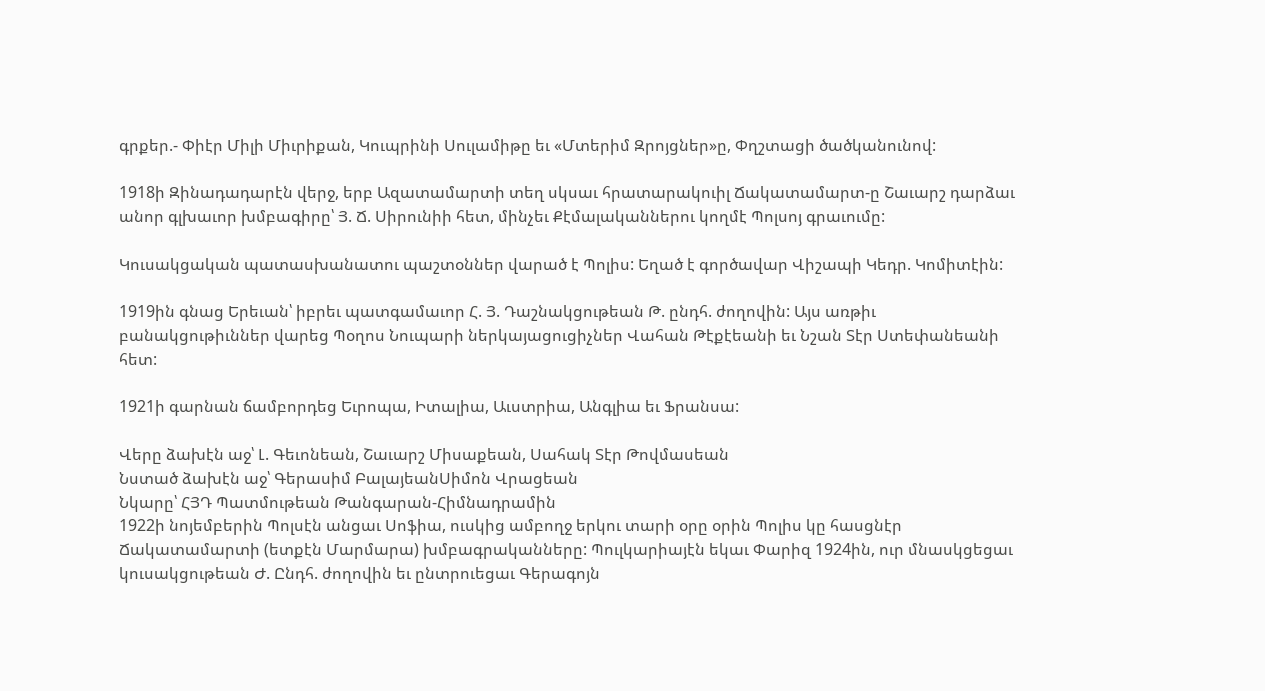գրքեր.- Փիէր Միլի Միւրիքան, Կուպրինի Սուլամիթը եւ «Մտերիմ Զրոյցներ»ը, Փղշտացի ծածկանունով:

1918ի Զինադադարէն վերջ, երբ Ազատամարտի տեղ սկսաւ հրատարակուիլ Ճակատամարտ-ը Շաւարշ դարձաւ անոր գլխաւոր խմբագիրը՝ Յ. Ճ. Սիրունիի հետ, մինչեւ Քէմալականներու կողմէ Պոլսոյ գրաւումը:

Կուսակցական պատասխանատու պաշտօններ վարած է Պոլիս: Եղած է գործավար Վիշապի Կեդր. Կոմիտէին:

1919ին գնաց Երեւան՝ իբրեւ պատգամաւոր Հ. Յ. Դաշնակցութեան Թ. ընդհ. ժողովին: Այս առթիւ բանակցութիւններ վարեց Պօղոս Նուպարի ներկայացուցիչներ Վահան Թէքէեանի եւ Նշան Տէր Ստեփանեանի հետ:

1921ի գարնան ճամբորդեց Եւրոպա, Իտալիա, Աւստրիա, Անգլիա եւ Ֆրանսա:

Վերը ձախէն աջ՝ Լ. Գեւոնեան, Շաւարշ Միսաքեան, Սահակ Տէր Թովմասեան
Նստած ձախէն աջ՝ Գերասիմ ԲալայեանՍիմոն Վրացեան
Նկարը՝ ՀՅԴ Պատմութեան Թանգարան-Հիմնադրամին
1922ի նոյեմբերին Պոլսէն անցաւ Սոֆիա, ուսկից ամբողջ երկու տարի օրը օրին Պոլիս կը հասցնէր Ճակատամարտի (ետքէն Մարմարա) խմբագրականները: Պուլկարիայէն եկաւ Փարիզ 1924ին, ուր մնասկցեցաւ կուսակցութեան Ժ. Ընդհ. ժողովին եւ ընտրուեցաւ Գերագոյն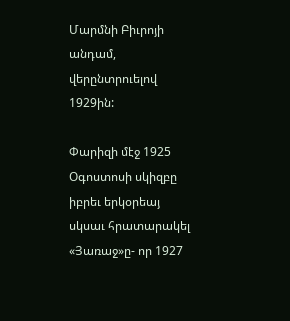Մարմնի Բիւրոյի անդամ, վերընտրուելով 1929ին:

Փարիզի մէջ 1925 Օգոստոսի սկիզբը իբրեւ երկօրեայ սկսաւ հրատարակել «Յառաջ»ը- որ 1927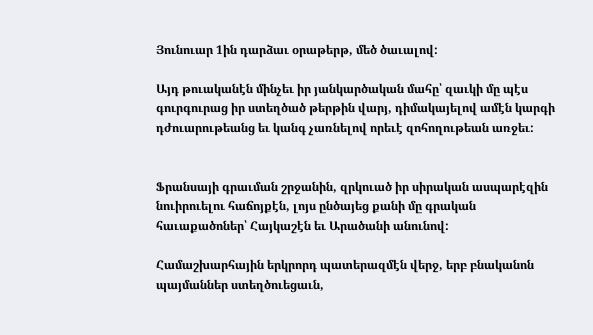Յունուար 1ին դարձաւ օրաթերթ, մեծ ծաւալով:

Այդ թուականէն մինչեւ իր յանկարծական մահը՝ զաւկի մը պէս գուրգուրաց իր ստեղծած թերթին վարյ, դիմակայելով ամէն կարգի դժուարութեանց եւ կանգ չառնելով որեւէ զոհողութեան առջեւ:


Ֆրանսայի գրաւման շրջանին, զրկուած իր սիրական ասպարէզին նուիրուելու հաճոյքէն, լոյս ընծայեց քանի մը գրական հաւաքածոներ՝ Հայկաշէն եւ Արածանի անունով:

Համաշխարհային երկրորդ պատերազմէն վերջ, երբ բնականոն պայմաններ ստեղծուեցաւն,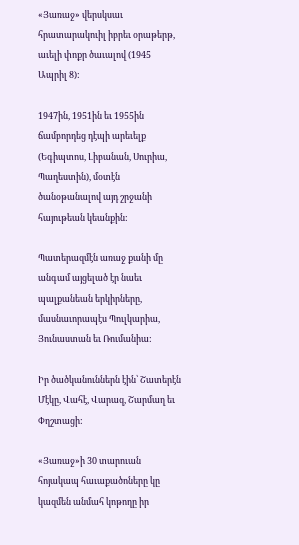«Յառաջ» վերսկսաւ հրատարակուիլ իբրեւ օրաթերթ, աւելի փոքր ծաւալով (1945 Ապրիլ 8):

1947ին, 1951ին եւ 1955ին ճամբորդեց դէպի արեւելք (Եգիպտոս, Լիբանան, Սուրիա, Պաղեստին), մօտէն ծանօթանալով այդ շրջանի հայութեան կեանքին:

Պատերազմէն առաջ քանի մը անգամ այցելած էր նաեւ պալքանեան երկիրները, մասնաւորապէս Պուլկարիա, Յունաստան եւ Ռումանիա:

Իր ծածկանուններն էին՝ Շատերէն Մէկը, Վահէ, Վարազ, Շարմաղ եւ Փղշտացի:

«Յառաջ»ի 30 տարուան հոյակապ հաւաքածոները կը կազմեն անմահ կոթողը իր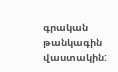գրական թանկագին վաստակին: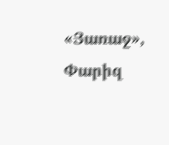«Յառաջ», Փարիզ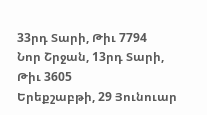33րդ Տարի, Թիւ 7794
Նոր Շրջան, 13րդ Տարի, Թիւ 3605
Երեքշաբթի, 29 Յունուար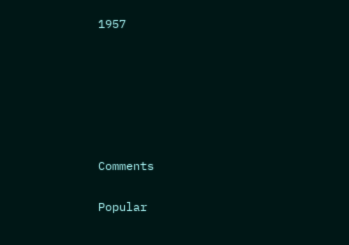1957






Comments

Popular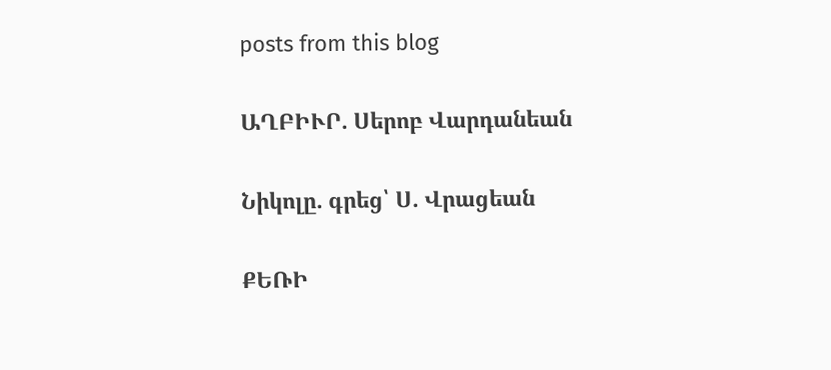posts from this blog

ԱՂԲԻՒՐ. Սերոբ Վարդանեան

Նիկոլը. գրեց՝ Ս. Վրացեան

ՔԵՌԻ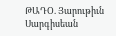ԹԱԴՕ. Յարութիւն Սարգիսեան